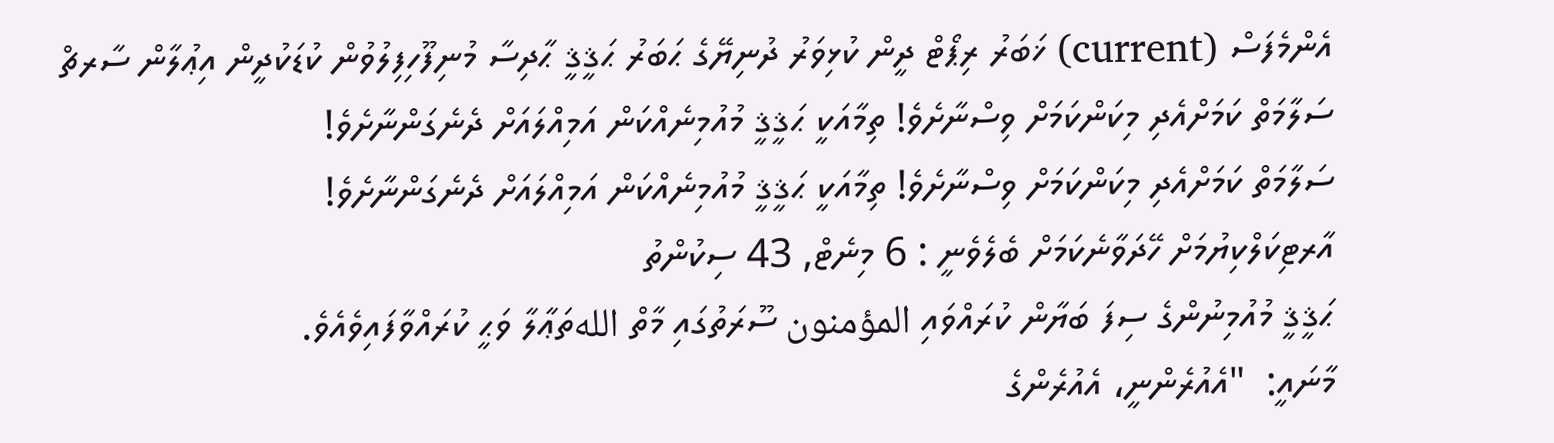އެންމެފަސް (current) ޚަބަރު ރިޕޯޓް ދީން ކުޅިވަރު ދުނިޔޭގެ ޙަބަރު ޙަޤީޤީ ޙާދިސާ މުނިފޫހިފިލުވުން ކުޑަކުދީން އިޢުލާން ސާރޗް
ސަލާމަތް ކަމަށްއެދި މިކަންކަމަށް ވިސްނާށެވެ! ތިމާއަކީ ޙަޤީޤީ މުއުމިނެއްކަން އަމިއްލައަށް ދެނެގަންނާށެވެ!
ސަލާމަތް ކަމަށްއެދި މިކަންކަމަށް ވިސްނާށެވެ! ތިމާއަކީ ޙަޤީޤީ މުއުމިނެއްކަން އަމިއްލައަށް ދެނެގަންނާށެވެ!
އާރޓިކަލްކިޔުމަށް ހޭދަވާނެކަމަށް ބެލެވެނީ : 6 މިނެޓް, 43 ސިކުންތު
ޙަޤީޤީ މުއުމިނުންގެ ސިފަ ބަޔާން ކުރައްވައި المؤمنون ސޫރަތުގައި މާތް اللهތަޢާލާ ވަޙީ ކުރައްވާފައިވެއެވެ.
މާނައީ:  "އެއުރެންނީ، އެއުރެންގެ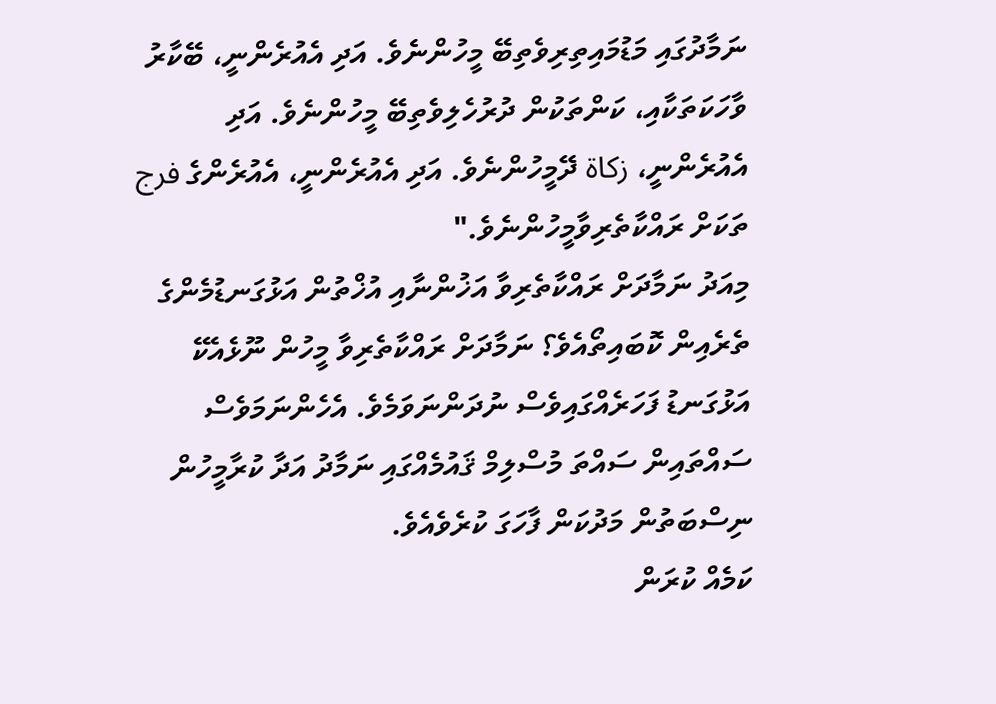ނަމާދުގައި މަޑުމައިތިރިވެތިބޭ މީހުންނެވެ. އަދި އެއުރެންނީ، ބޭކާރު ވާހަކަތަކާއި، ކަންތަކުން ދުރުހެލިވެތިބޭ މީހުންނެވެ. އަދި އެއުރެންނީ، زكاة ދޭމީހުންނެވެ. އަދި އެއުރެންނީ، އެއުރެންގެ فرج ތަކަށް ރައްކާތެރިވާމީހުންނެވެ."
މިއަދު ނަމާދަށް ރައްކާތެރިވާ އަޚުންނާއި އުޚްތުން އަޅުގަނޑުމެންގެ ތެރެއިން ކޮބައިތޯއެވެ؟ ނަމާދަށް ރައްކާތެރިވާ މީހުން ނޫޅެއެކޭ އަޅުގަނޑު ފަހަރެއްގައިވެސް ނުދަންނަވަމެވެ. އެހެންނަމަވެސް ސައްތައިން ސައްތަ މުސްލިމް ޤައުމެއްގައި ނަމާދު އަދާ ކުރާމީހުން ނިސްބަތުން މަދުކަން ފާހަގަ ކުރެވެއެވެ.
ކަމެއް ކުރަން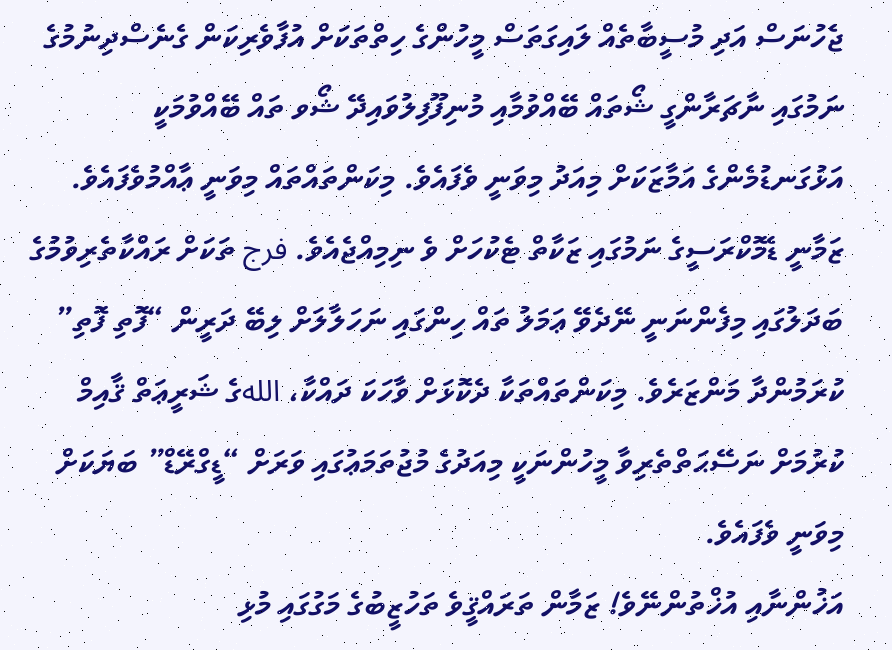ޖެހުނަސް އަދި މުސީބާތެއް ލައިގަތަސް މީހުންގެ ހިތްތަކަށް އުފާވެރިކަން ގެނެސްދިނުމުގެ ނަމުގައި ނާޗަރާންގީ ޝޯތައް ބޭއްވުމާއި މުނިފޫފިލުވައިދޭ ޝޯވ ތައް ބޭއްވުމަކީ އަޅުގަނޑުމެންގެ އަމާޒަކަށް މިއަދު މިވަނީ ވެފައެވެ. މިކަންތައްތައް މިވަނީ ޢާއްމުވެފައެވެ. ޒަމާނީ ޑެމޮކްރަސީގެ ނަމުގައި ޒަކާތް ޓެކުހަށް ވެ ނިމިއްޖެއެވެ. فرج ތަކަށް ރައްކާތެރިވުމުގެ ބަދަލުގައި މިފެންނަނީ ނޭދެވޭ ޢަމަލު ތައް ހިންގައި ނަހަލާލަށް ލިބޭ ދަރީން “ފޮތި ފޮތި” ކުރަމުންދާ މަންޒަރެވެ. މިކަންތައްތަކާ ދެކޮޅަށް ވާހަކަ ދައްކާ، اللهގެ ޝަރީޢަތް ޤާއިމް ކުރުމަށް ނަސޭޙަތްތެރިވާ މީހުންނަކީ މިއަދުގެ މުޖުތަމަޢުގައި ވަރަށް “ޑީގްރޭޑް” ބަޔަކަށް މިވަނީ ވެފައެވެ.
އަޚުންނާއި އުޚްތުންނޭވެ! ޒަމާން ތަރައްޤީވެ ތަހުޒީބުގެ މަގުގައި މުޅި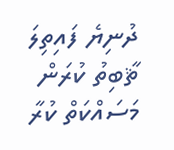ދުނިޔެ ފައިތިލަ ޘާބިތު ކުރަން މަސައްކަތް ކުރާ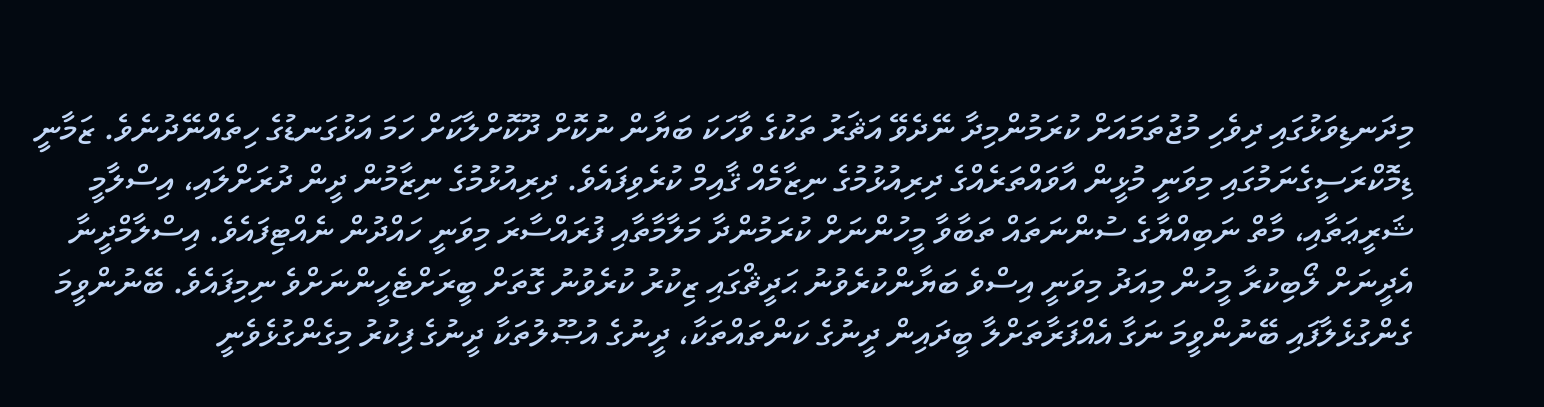މިދަނޑިވަޅުގައި ދިވެހި މުޖުތަމައަށް ކުރަމުންމިދާ ނޭދެވޭ އަޘަރު ތަކުގެ ވާހަކަ ބަޔާން ނުކޮށް ދޫކޮށްލާކަށް ހަމަ އަޅުގަނޑުގެ ހިތެއްނޭދުނެވެ. ޒަމާނީ ޑިމޮކްރަސީގެނަމުގައި މިވަނީ މުޅީން އާވައްތަރެއްގެ ދިރިއުޅުމުގެ ނިޒާމެއް ޤާއިމް ކުރެވިފައެވެ. ދިރިއުޅުމުގެ ނިޒާމުން ދީން ދުރަށްލައި، އިސްލާމީ ޝަރީޢަތާއި، މާތް ނަބިއްޔާގެ ސުންނަތައް ތަބާވާ މީހުންނަށް ކުރަމުންދާ މަލާމާތާއި ފުރައްސާރަ މިވަނީ ހައްދުން ނެއްޓިފައެވެ. އިސްލާމްދީނާ އެދީނަށް ލޯބިކުރާ މީހުން މިއަދު މިވަނީ އިސްވެ ބަޔާންކުރެވުނު ޙަދީޘްގައި ޒިކުރު ކުރެވުނު ގޮތަށް ބީރަށްޓެހީންނަށްވެ ނިމިފައެވެ. ބޭނުންވީމަ ގެންގުޅެލާފައި ބޭނުންވީމަ ނަގާ އެއްފަރާތަށްލާ ބީދައިން ދީނުގެ ކަންތައްތަކާ، ދީނުގެ އުޞޫލުތަކާ ދީނުގެ ފިކުރު މިގެންގުޅެވެނީ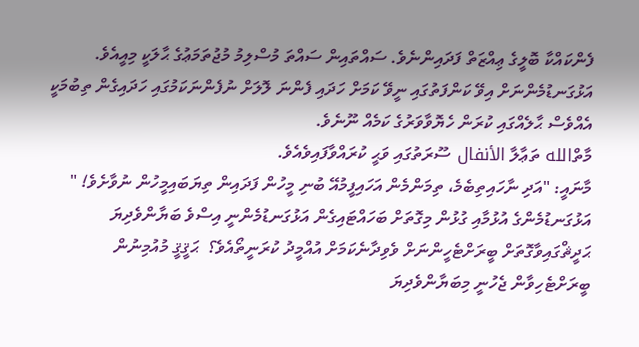ފެންކައްކާ ބޮލީގެ ޢިއްޒަތް ފަދައިންނެވެ. ސައްތައިން ސައްތަ މުސްލިމު މުޖުތަމަޢުގެ ޙާލަކީ މިއީއެވެ. އަޅުގަނޑުމެންނަށް އިވޭ ކަންފަތުގައި ނީވޭ ކަމަށް ހަދައި ފެންނަ ލޮލަށް ނުފެންނަކަމުގައި ހަދައިގެން ތިބުމަކީ އެއްވެސް ޙާލެއްގައި ކުރަން ހެޔޮވާވަރުގެ ކަމެއް ނޫނެވެ.
މާތްالله ތަޢާލާ الأنفال ސޫރަތުގައި ވަޙީ ކުރައްވާފައިވެއެވެ.
މާނައީ: "އަދި ނާހައިތިބެމެ، ތިމަންމެން އަހައިފީމުއޭ ބުނި މީހުން ފަދައިން ތިޔަބައިމީހުން ނުވާށެވެ! "
އަޅުގަނޑުމެންގެ އުޅުމާއި ގުޅުން މިގޮތަށް ބަހައްޓައިގެން އަޅުގަނޑުމެންނީ އިސްވެ ބަޔާންވެދިޔަ ޙަދީޘްގައިވާގޮތަށް ބީރަށްޓެހީންނަށް ވެވިދާނެކަމަށް އުއްމީދު ކުރަނީތޯއެވެ؟  ޙަޤީޤީ މުއުމިނުން ބީރަށްޓެހިވާން ޖެހުނީ މިބަޔާންވެދިޔަ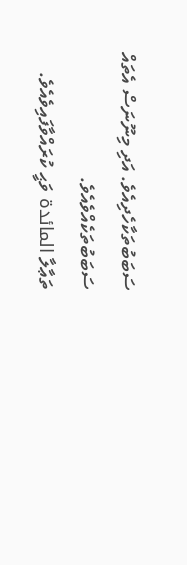ސަބަބުތަކާހެދިއެވެ. އަދި މިނޫނަސް އެތައް ސަބަބުތަކެއްވެއެވެ.
ތަޢާލާ المائدة ވަޙީ ކުރައްވާފައިވެއެވެ.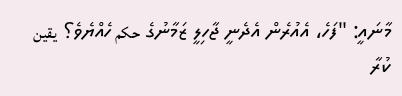މާނައީ: "ފަހެ، އެއުރެން އެދެނީ ޖާހިލީ ޒަމާނުގެ حكم ހެއްޔެވެ؟ يقين ކުރާ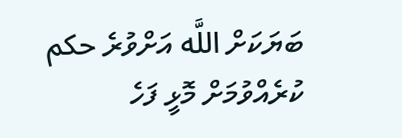ބަޔަކަށް اللَّه އަށްވުރެ حكم ކުރެއްވުމަށް މޮޅީ ފަހެ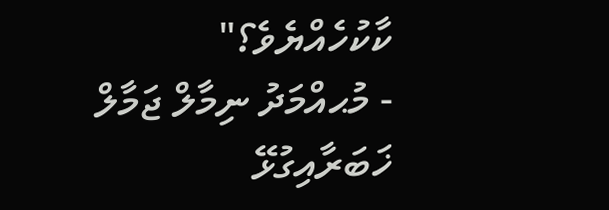ކާކުހެއްޔެވެ؟"
- މުޙއްމަދު ނިމާލް ޖަމާލް
ޚަބަރާއިގުޅޭ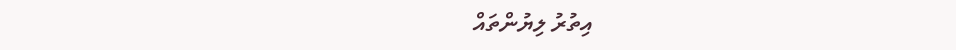އިތުރު ލިޔުންތައް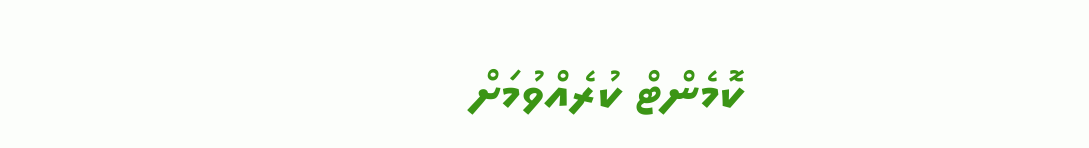ކޮމެންޓް ކުރެއްވުމަށް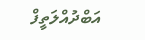އަބްދުއްލަތީފް